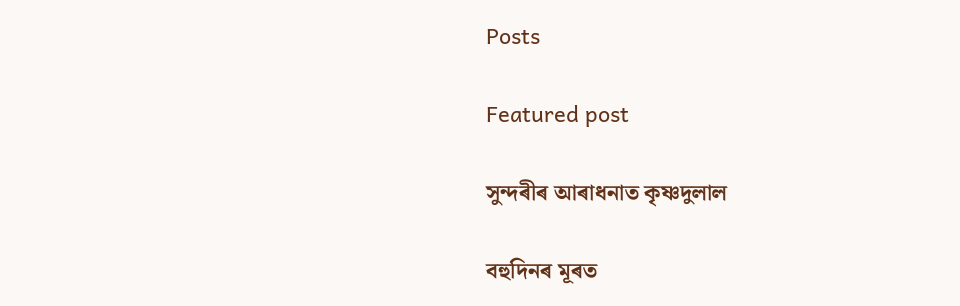Posts

Featured post

সুন্দৰীৰ আৰাধনাত কৃষ্ণদুলাল

বহুদিনৰ মূৰত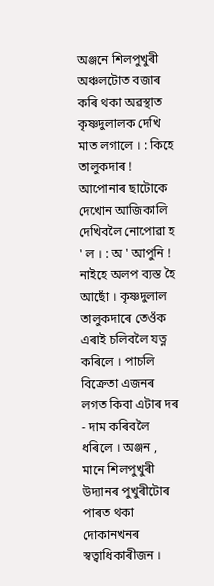অঞ্জনে শিলপুখুৰী অঞ্চলটোত বজাৰ কৰি থকা অৱস্থাত কৃষ্ণদুলালক দেখি মাত লগালে । : কিহে তালুকদাৰ ! আপোনাৰ ছাটোকে দেখোন আজিকালি দেখিবলৈ নোপোৱা হ ' ল । : অ ' আপুনি ! নাইহে অলপ ব্যস্ত হৈ আছোঁ । কৃষ্ণদুলাল তালুকদাৰে তেওঁক এৰাই চলিবলৈ যত্ন কৰিলে । পাচলি বিক্ৰেতা এজনৰ লগত কিবা এটাৰ দৰ - দাম কৰিবলৈ ধৰিলে । অঞ্জন , মানে শিলপুখুৰী উদ্যানৰ পুখুৰীটোৰ পাৰত থকা দোকানখনৰ স্বত্বাধিকাৰীজন ।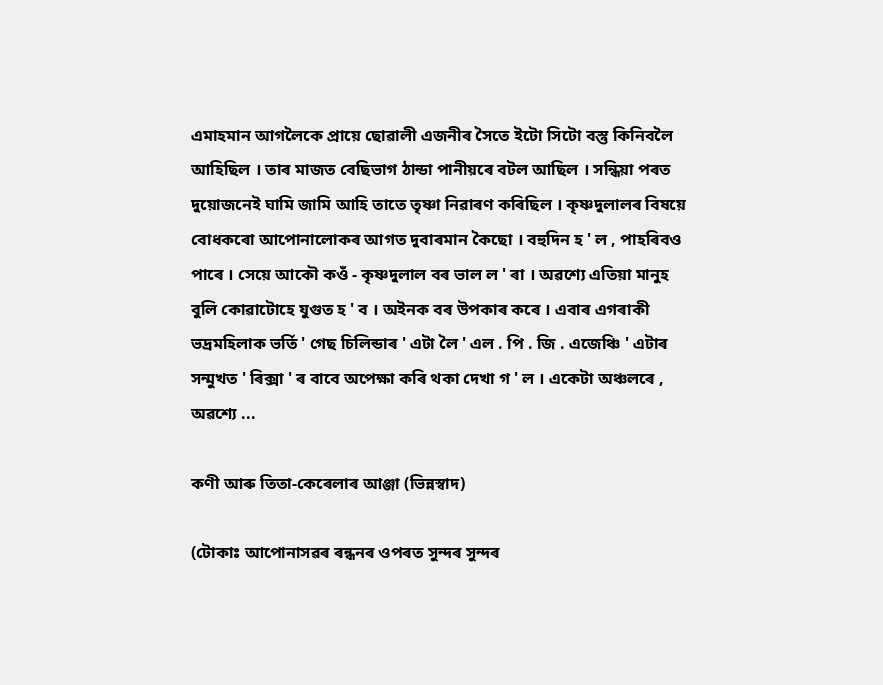এমাহমান আগলৈকে প্ৰায়ে ছোৱালী এজনীৰ সৈতে ইটো সিটো বস্তু কিনিবলৈ আহিছিল । তাৰ মাজত বেছিভাগ ঠান্ডা পানীয়ৰে বটল আছিল । সন্ধিয়া পৰত দুয়োজনেই ঘামি জামি আহি তাতে তৃষ্ণা নিৱাৰণ কৰিছিল । কৃষ্ণদুলালৰ বিষয়ে বোধকৰো আপোনালোকৰ আগত দুবাৰমান কৈছো । বহুদিন হ ' ল , পাহৰিবও পাৰে । সেয়ে আকৌ কওঁ - কৃষ্ণদুলাল বৰ ভাল ল ' ৰা । অৱশ্যে এতিয়া মানুহ বুলি কোৱাটোহে যুগুত হ ' ব । অইনক বৰ উপকাৰ কৰে । এবাৰ এগৰাকী ভদ্ৰমহিলাক ভৰ্তি ' গেছ চিলিন্ডাৰ ' এটা লৈ ' এল . পি . জি . এজেঞ্চি ' এটাৰ সন্মুখত ' ৰিক্সা ' ৰ বাবে অপেক্ষা কৰি থকা দেখা গ ' ল । একেটা অঞ্চলৰে , অৱশ্যে ...

কণী আৰু তিতা-কেৰেলাৰ আঞ্জা (ভিন্নস্বাদ)

(টোকাঃ আপোনাসৱৰ ৰন্ধনৰ ওপৰত সুন্দৰ সুন্দৰ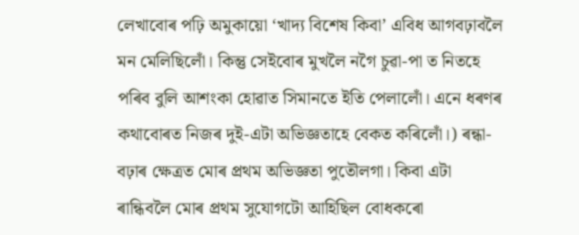লেখাবোৰ পঢ়ি অমুকায়ো ‘খাদ্য বিশেষ কিবা’ এবিধ আগবঢ়াবলৈ মন মেলিছিলোঁ। কিন্তু সেইবোৰ মুখলৈ নগৈ চুৱা-পা ত নিতহে পৰিব বুলি আশংকা হোৱাত সিমানতে ইতি পেলালোঁ। এনে ধৰণৰ কথাবোৰত নিজৰ দুই-এটা অভিজ্ঞতাহে বেকত কৰিলোঁ।) ৰন্ধা-বঢ়াৰ ক্ষেত্ৰত মোৰ প্ৰথম অভিজ্ঞতা পুতৌলগা। কিবা এটা ৰান্ধিবলৈ মোৰ প্ৰথম সুযোগটো আহিছিল বোধকৰো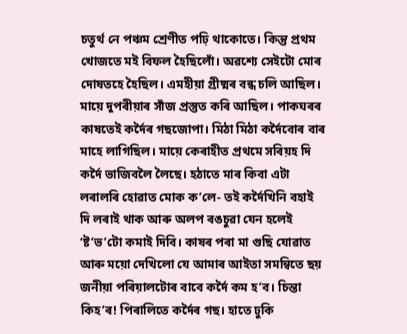চতুৰ্থ নে পঞ্চম শ্ৰেণীত পঢ়ি থাকোতে। কিন্তু প্ৰথম খোজতে মই বিফল হৈছিলোঁ। অৱশ্যে সেইটো মোৰ দোষতহে হৈছিল। এমহীয়া গ্ৰীষ্মৰ বন্ধ চলি আছিল। মায়ে দুপৰীয়াৰ সাঁজ প্ৰস্তুত কৰি আছিল। পাকঘৰৰ কাষতেই কৰ্দৈৰ গছজোপা। মিঠা মিঠা কৰ্দৈবোৰ বাৰ মাহে লাগিছিল। মায়ে কেৰাহীত প্ৰথমে সৰিয়হ দি কৰ্দৈ ভাজিবলৈ লৈছে। হঠাতে মাৰ কিবা এটা লৰালৰি হোৱাত মোক ক’লে- তই কৰ্দৈখিনি বহাই দি লৰাই থাক আৰু অলপ ৰঙচুৱা যেন হলেই ‘ষ্ট’ভ’টো কমাই দিবি। কাষৰ পৰা মা গুছি যোৱাত আৰু ময়ো দেখিলো যে আমাৰ আইতা সমন্বিতে ছয় জনীয়া পৰিয়ালটোৰ বাবে কৰ্দৈ কম হ’ব। চিন্তা কিহ’ৰ! পিৰালিতে কৰ্দৈৰ গছ। হাতে ঢুকি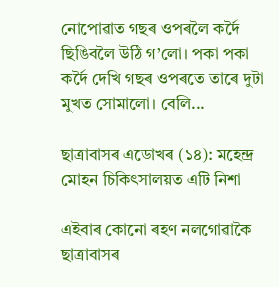নোপোৱাত গছৰ ওপৰলৈ কৰ্দৈ ছিঙিবলৈ উঠি গ’লো। পকা পকা কৰ্দৈ দেখি গছৰ ওপৰতে তাৰে দুটা মুখত সোমালো। বেলি...

ছাত্ৰাবাসৰ এডোখৰ (১৪): মহেন্দ্ৰ মোহন চিকিৎসালয়ত এটি নিশা

এইবাৰ কোনো ৰহণ নলগোৱাকৈ ছাত্ৰাবাসৰ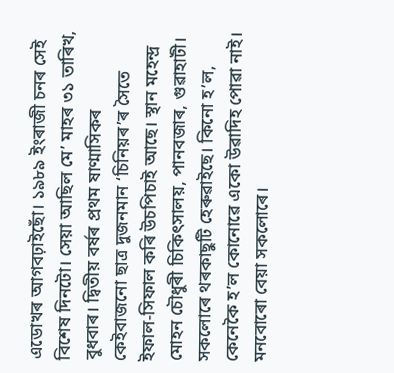এডোখৰ আগবঢ়াইছোঁ। ১৯৮৯ ইংৰাজী চনৰ সেই বিশেষ দিনটো। সেয়া আছিল মে’ মাহৰ ৩১ তাৰিখ, বুধবাৰ। দ্বিতীয় বৰ্ষৰ প্ৰথম ষাণ্মাসিকৰ কেইবাজনো ছাত্ৰ দুজনমান ‘চিনিয়ৰ’ৰ সৈতে ইফাল-সিফাল কৰি উচপিচাই আছে। স্থান মহেন্দ্ৰ মোহন চৌধুৰী চিকিৎসালয়, পানবজাৰ, গুৱাহাটী। সকলোৰে থৰকাছুটি হেৰুৱাইছে। কিনো হ’ল, কেনেকৈ হ’ল কোনোৱে একো উৱাদিহ পোৱা নাই। মনবোৰো বেয়া সকলোৰে।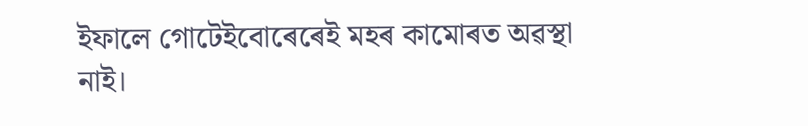ইফালে গোটেইবোৰেৰেই মহৰ কামোৰত অৱস্থা নাই।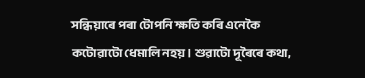সন্ধিয়াৰে পৰা টোপনি ক্ষতি কৰি এনেকৈ কটোৱাটো ধেমালি নহয়। শুৱাটো দূৰৈৰে কথা,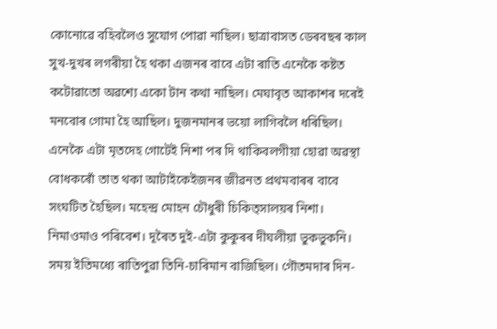কোনোৱে বহিবলৈও সুযোগ পোৱা নাছিল। ছাত্ৰাবাসত ডেৰবছৰ কাল সুখ-দুখৰ লগৰীয়া হৈ থকা এজনৰ বাবে এটা ৰাতি এনেকৈ কষ্টত কটোৱাতো অৱশ্যে একো টান কথা নাছিল। মেঘাবৃত আকাশৰ দৰেই মনবোৰ গোমা হৈ আছিল। দুজনমানৰ ভয়ো লাগিবলৈ ধৰিছিল। এনেকৈ এটা মৃতদেহ গোটেই নিশা পৰ দি থাকিবলগীয়া হোৱা অৱস্থা বোধকৰোঁ তাত থকা আটাইকেইজনৰ জীৱনত প্ৰথমবাৰৰ বাবে সংঘটিত হৈছিল। মহেন্দ্ৰ মোহন চৌধুৰী চিকিত্সালয়ৰ নিশা। নিমাওমাও পৰিবেশ। দূৰৈত দুই-এটা কুকুৰৰ দীঘলীয়া ভুকভুকনি। সময় ইতিমধ্যে ৰাতিপুৱা তিনি-চাৰিমান বাজিছিল। গৌতমদাৰ দিন-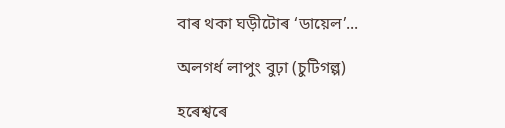বাৰ থকা ঘড়ীটোৰ ‘ডায়েল’...

অলগৰ্ধ লাপুং বুঢ়া (চুটিগল্প)

হৰেশ্বৰে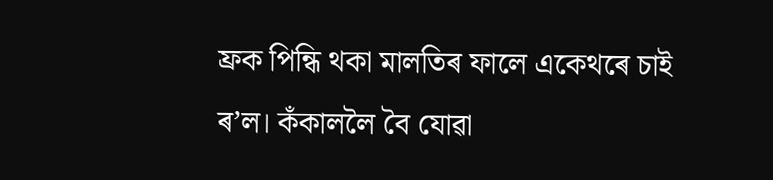ফ্ৰক পিন্ধি থকা মালতিৰ ফালে একেথৰে চাই ৰ’ল। কঁকাললৈ বৈ যোৱা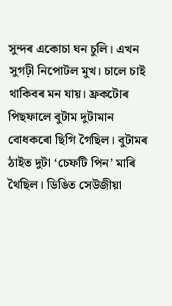সুন্দৰ একোচা ঘন চুলি। এখন সুগঢ়ী নিপোটল মুখ। চালে চাই থাকিবৰ মন যায়। ফ্ৰকটোৰ পিছফালে বুটাম দুটামান বোধকৰো ছিগি গৈছিল। বুটামৰ ঠাইত দুটা ‘চেফটি পিন’ মাৰি থৈছিল। ডিঙিত সেউজীয়া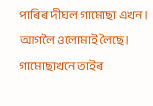পাৰিৰ দীঘল গামোছা এখন। আগলৈ ওলোমাই লৈছে। গামোছাখনে তাইৰ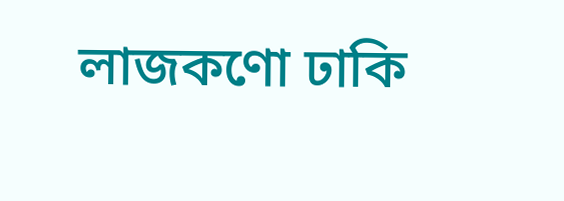লাজকণো ঢাকি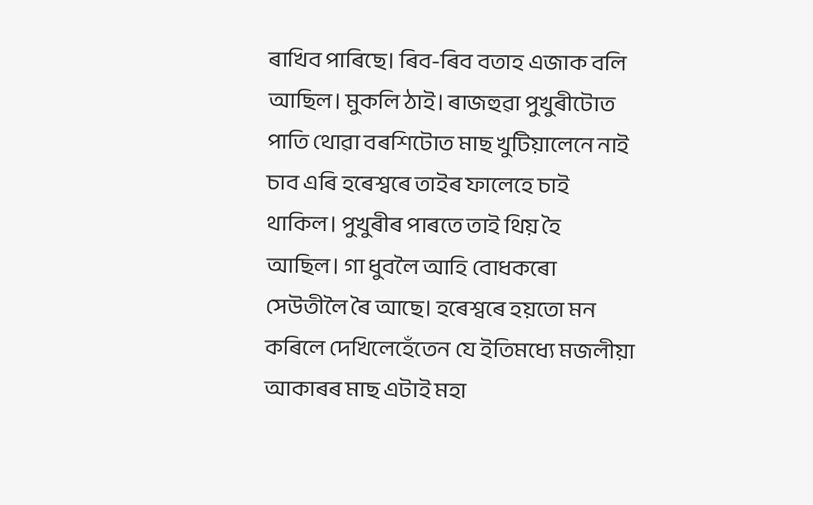ৰাখিব পাৰিছে। ৰিব-ৰিব বতাহ এজাক বলি আছিল। মুকলি ঠাই। ৰাজহুৱা পুখুৰীটোত পাতি থোৱা বৰশিটোত মাছ খুটিয়ালেনে নাই চাব এৰি হৰেশ্বৰে তাইৰ ফালেহে চাই থাকিল। পুখুৰীৰ পাৰতে তাই থিয় হৈ আছিল। গা ধুবলৈ আহি বোধকৰো সেউতীলৈ ৰৈ আছে। হৰেশ্বৰে হয়তো মন কৰিলে দেখিলেহেঁতেন যে ইতিমধ্যে মজলীয়া আকাৰৰ মাছ এটাই মহা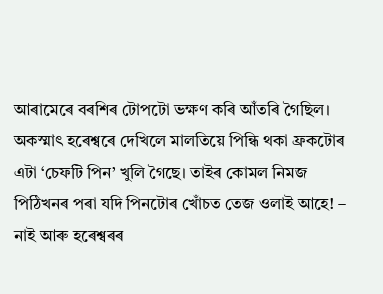আৰামেৰে বৰশিৰ টোপটো ভক্ষণ কৰি আঁতৰি গৈছিল। অকস্মাৎ হৰেশ্বৰে দেখিলে মালতিয়ে পিন্ধি থকা ফ্ৰকটোৰ এটা ‘চেফটি পিন’ খুলি গৈছে। তাইৰ কোমল নিমজ পিঠিখনৰ পৰা যদি পিনটোৰ খোঁচত তেজ ওলাই আহে! – নাই আৰু হৰেশ্বৰৰ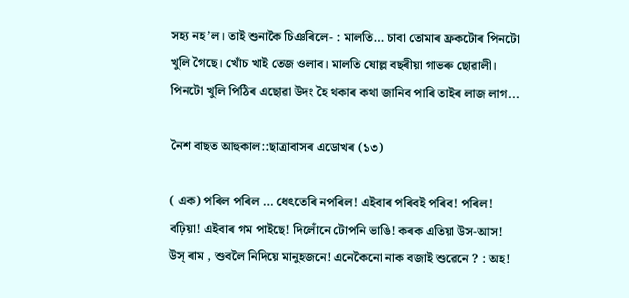সহ্য নহ’ল। তাই শুনাকৈ চিঞৰিলে- : মালতি… চাবা তোমাৰ ফ্ৰকটোৰ পিনটো খুলি গৈছে। খোঁচ খাই তেজ ওলাব। মালতি ষোল্ল বছৰীয়া গাভৰু ছোৱালী। পিনটো খুলি পিঠিৰ এছোৱা উদং হৈ থকাৰ কথা জানিব পাৰি তাইৰ লাজ লাগ...

নৈশ বাছত আহুকাল::ছাত্ৰাবাসৰ এডোখৰ (১৩)

( এক) পৰিল পৰিল … ধেৎতেৰি নপৰিল! এইবাৰ পৰিবই পৰিব! পৰিল! বঢ়িয়া! এইবাৰ গম পাইছে! দিলোঁনে টোপনি ভাঙি! কৰক এতিয়া উস-আস! উস্ ৰাম , শুবলৈ নিদিয়ে মানুহজনে! এনেকৈনো নাক বজাই শুৱেনে ? : অহ!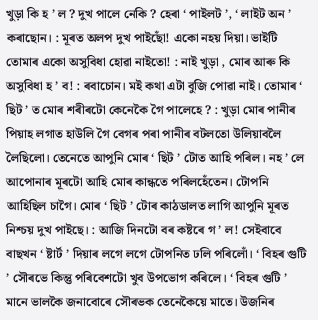খুড়া কি হ ’ ল ? দুখ পালে নেকি ? হেৰা ‘ পাইলট ’, ‘ লাইট অন ’ কৰাছোন। : মূৰত অলপ দুখ পাইছোঁ! একো নহয় দিয়া। ভাইটি তোমাৰ একো অসুবিধা হোৱা নাইতো! : নাই খুড়া , মোৰ আৰু কি অসুবিধা হ ’ ব! : ৰবাচোন। মই কথা এটা বুজি পোৱা নাই। তোমাৰ ‘ ছিট ’ ত মোৰ শৰীৰটো কেনেকৈ গৈ পালেহে ? : খুড়া মোৰ পানীৰ পিয়াহ লগাত হাউলি গৈ বেগৰ পৰা পানীৰ বটলতো উলিয়াবলৈ লৈছিলো। তেনেতে আপুনি মোৰ ‘ ছিট ’ টোত আহি পৰিল। নহ ’ লে আপোনাৰ মূৰটো আহি মোৰ কান্ধতে পৰিলহেঁতেন। টোপনি আহিছিল চাগৈ। মোৰ ‘ ছিট ’ টোৰ কাঠডালত লাগি আপুনি মূৰত নিশ্চয় দুখ পাইছে। : আজি দিনটো বৰ কষ্টৰে গ ’ ল! সেইবাবে বাছখন ‘ ষ্টাৰ্ট ’ দিয়াৰ লগে লগে টোপনিত ঢলি পৰিলোঁ। ‘ বিহৰ গুটি ’ সৌৰভে কিন্তু পৰিবেশটো খুব উপভোগ কৰিলে। ‘ বিহৰ গুটি ’ মানে ভালকৈ জনাবোৰে সৌৰভক তেনেকৈয়ে মাতে। উজনিৰ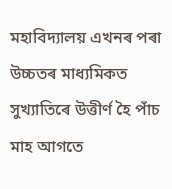মহাবিদ্যালয় এখনৰ পৰা উচ্চতৰ মাধ্যমিকত সুখ্যাতিৰে উত্তীৰ্ণ হৈ পাঁচ মাহ আগতে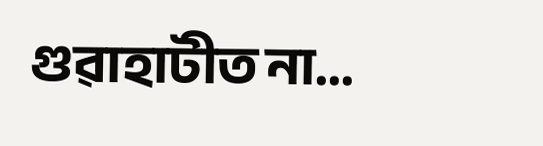গুৱাহাটীত না...